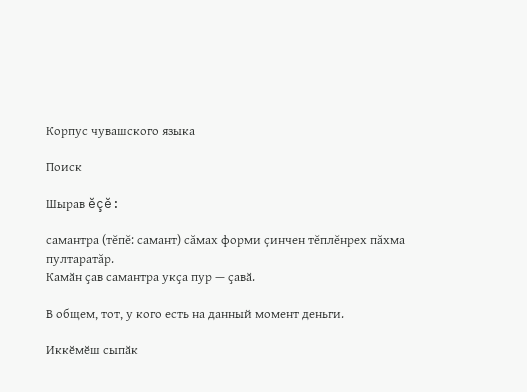Корпус чувашского языка

Поиск

Шырав ĕçĕ:

самантра (тĕпĕ: самант) сăмах форми çинчен тĕплĕнрех пăхма пултаратăр.
Камӑн ҫав самантра укҫа пур — ҫавӑ.

В общем, тот, у кого есть на данный момент деньги.

Иккӗмӗш сыпӑк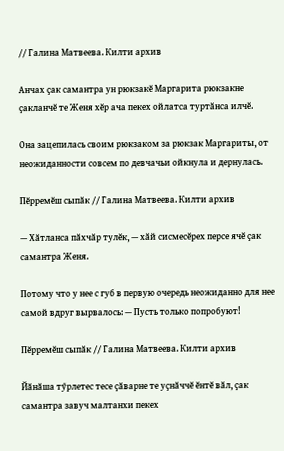// Галина Матвеева. Килти архив

Анчах ҫак самантра ун рюкзакӗ Маргарита рюкзакне ҫакланчӗ те Женя хӗр ача пекех ойлатса туртӑнса илчӗ.

Она зацепилась своим рюкзаком за рюкзак Маргариты, от неожиданности совсем по девчачьи ойкнула и дернулась.

Пӗрремӗш сыпӑк // Галина Матвеева. Килти архив

— Хӑтланса пӑхчӑр тулӗк, — хӑй сисмесӗрех персе ячӗ ҫак самантра Женя.

Потому что у нее с губ в первую очередь неожиданно для нее самой вдруг вырвалось: — Пусть только попробуют!

Пӗрремӗш сыпӑк // Галина Матвеева. Килти архив

Йӑнӑша тӳрлетес тесе ҫӑварне те уҫнӑччӗ ӗнтӗ вӑл, ҫак самантра завуч малтанхи пекех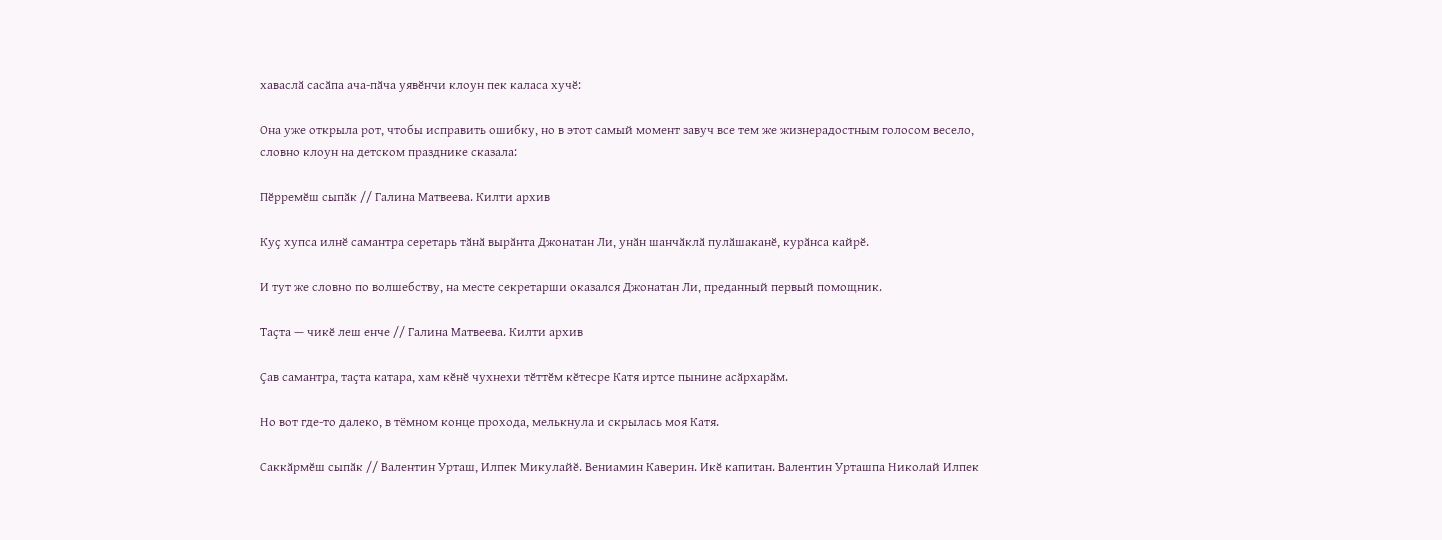хаваслӑ сасӑпа ача-пӑча уявӗнчи клоун пек каласа хучӗ:

Она уже открыла рот, чтобы исправить ошибку, но в этот самый момент завуч все тем же жизнерадостным голосом весело, словно клоун на детском празднике сказала:

Пӗрремӗш сыпӑк // Галина Матвеева. Килти архив

Куҫ хупса илнӗ самантра серетарь тӑнӑ вырӑнта Джонатан Ли, унӑн шанчӑклӑ пулӑшаканӗ, курӑнса кайрӗ.

И тут же словно по волшебству, на месте секретарши оказался Джонатан Ли, преданный первый помощник.

Таҫта — чикӗ леш енче // Галина Матвеева. Килти архив

Ҫав самантра, таҫта катара, хам кӗнӗ чухнехи тӗттӗм кӗтесре Катя иртсе пынине асӑрхарӑм.

Но вот где-то далеко, в тёмном конце прохода, мелькнула и скрылась моя Катя.

Саккӑрмӗш сыпӑк // Валентин Урташ, Илпек Микулайӗ. Вениамин Каверин. Икӗ капитан. Валентин Урташпа Николай Илпек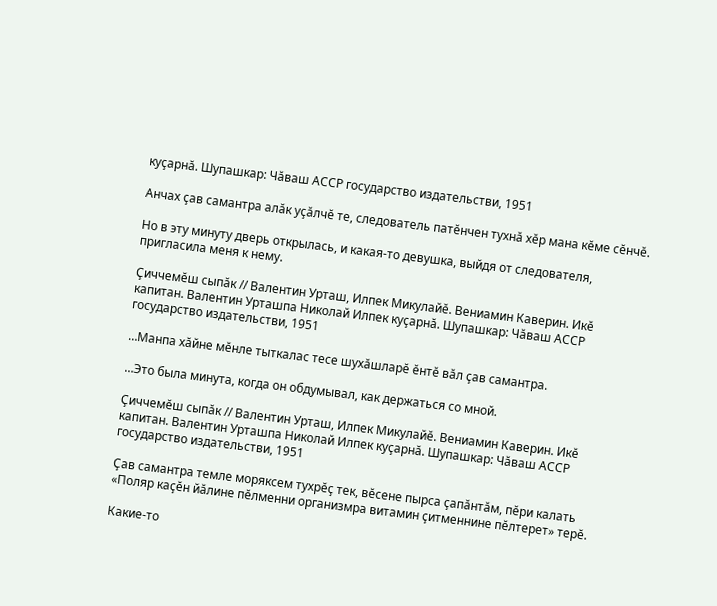куҫарнӑ. Шупашкар: Чӑваш АССР государство издательстви, 1951

Анчах ҫав самантра алӑк уҫӑлчӗ те, следователь патӗнчен тухнӑ хӗр мана кӗме сӗнчӗ.

Но в эту минуту дверь открылась, и какая-то девушка, выйдя от следователя, пригласила меня к нему.

Ҫиччемӗш сыпӑк // Валентин Урташ, Илпек Микулайӗ. Вениамин Каверин. Икӗ капитан. Валентин Урташпа Николай Илпек куҫарнӑ. Шупашкар: Чӑваш АССР государство издательстви, 1951

…Манпа хӑйне мӗнле тыткалас тесе шухӑшларӗ ӗнтӗ вӑл ҫав самантра.

…Это была минута, когда он обдумывал, как держаться со мной.

Ҫиччемӗш сыпӑк // Валентин Урташ, Илпек Микулайӗ. Вениамин Каверин. Икӗ капитан. Валентин Урташпа Николай Илпек куҫарнӑ. Шупашкар: Чӑваш АССР государство издательстви, 1951

Ҫав самантра темле моряксем тухрӗҫ тек, вӗсене пырса ҫапӑнтӑм, пӗри калать «Поляр каҫӗн йӑлине пӗлменни организмра витамин ҫитменнине пӗлтерет» терӗ.

Какие-то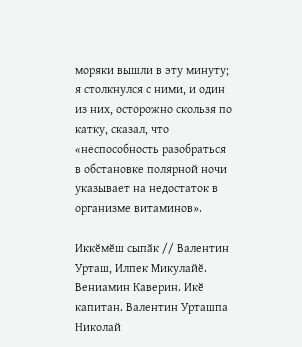моряки вышли в эту минуту; я столкнулся с ними, и один из них, осторожно скользя по катку, сказал, что «неспособность разобраться в обстановке полярной ночи указывает на недостаток в организме витаминов».

Иккӗмӗш сыпӑк // Валентин Урташ, Илпек Микулайӗ. Вениамин Каверин. Икӗ капитан. Валентин Урташпа Николай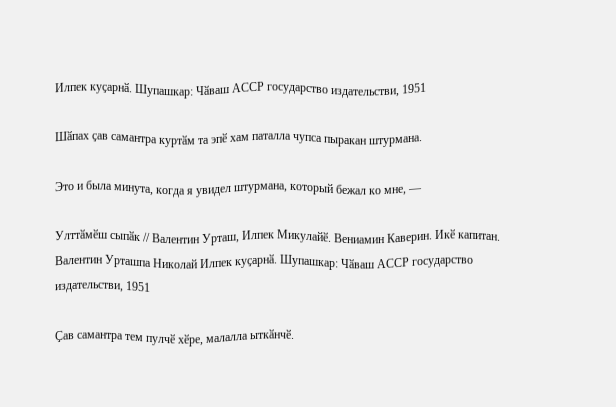Илпек куҫарнӑ. Шупашкар: Чӑваш АССР государство издательстви, 1951

Шӑпах ҫав самантра куртӑм та эпӗ хам паталла чупса пыракан штурмана.

Это и была минута, когда я увидел штурмана, который бежал ко мне, —

Улттӑмӗш сыпӑк // Валентин Урташ, Илпек Микулайӗ. Вениамин Каверин. Икӗ капитан. Валентин Урташпа Николай Илпек куҫарнӑ. Шупашкар: Чӑваш АССР государство издательстви, 1951

Ҫав самантра тем пулчӗ хӗре, малалла ыткӑнчӗ.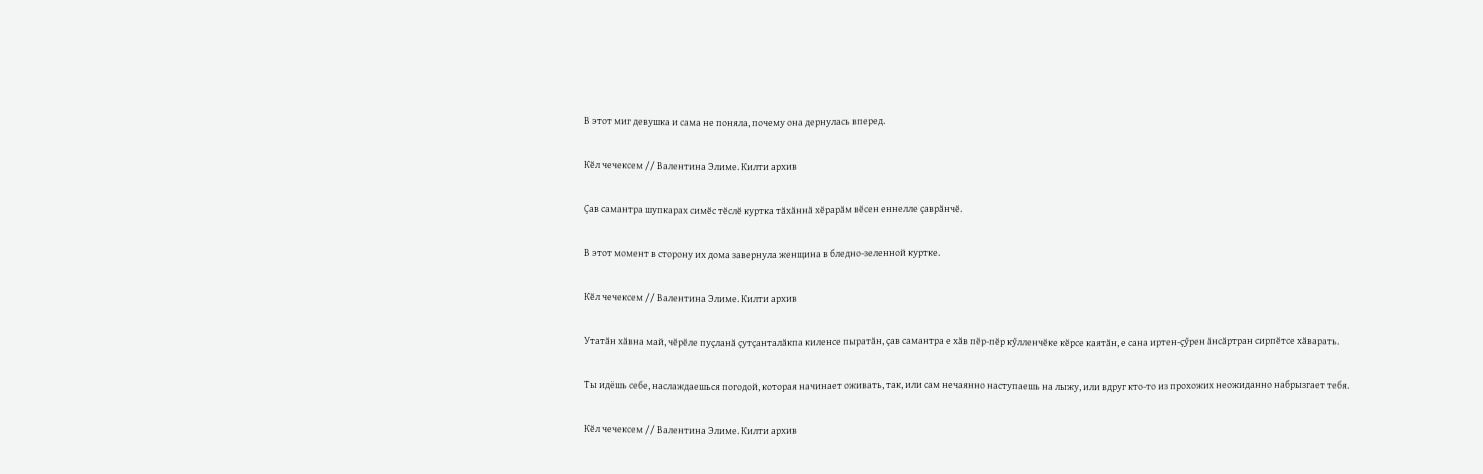В этот миг девушка и сама не поняла, почему она дернулась вперед.

Кӗл чечексем // Валентина Элиме. Килти архив

Ҫав самантра шупкарах симӗс тӗслӗ куртка тӑхӑннӑ хӗрарӑм вӗсен еннелле ҫаврӑнчӗ.

В этот момент в сторону их дома завернула женщина в бледно-зеленной куртке.

Кӗл чечексем // Валентина Элиме. Килти архив

Утатӑн хӑвна май, чӗрӗле пуҫланӑ ҫутҫанталӑкпа киленсе пыратӑн, ҫав самантра е хӑв пӗр-пӗр кӳлленчӗке кӗрсе каятӑн, е сана иртен-ҫӳрен ӑнсӑртран сирпӗтсе хӑварать.

Ты идёшь себе, наслаждаешься погодой, которая начинает оживать, так, или сам нечаянно наступаешь на лыжу, или вдруг кто-то из прохожих неожиданно набрызгает тебя.

Кӗл чечексем // Валентина Элиме. Килти архив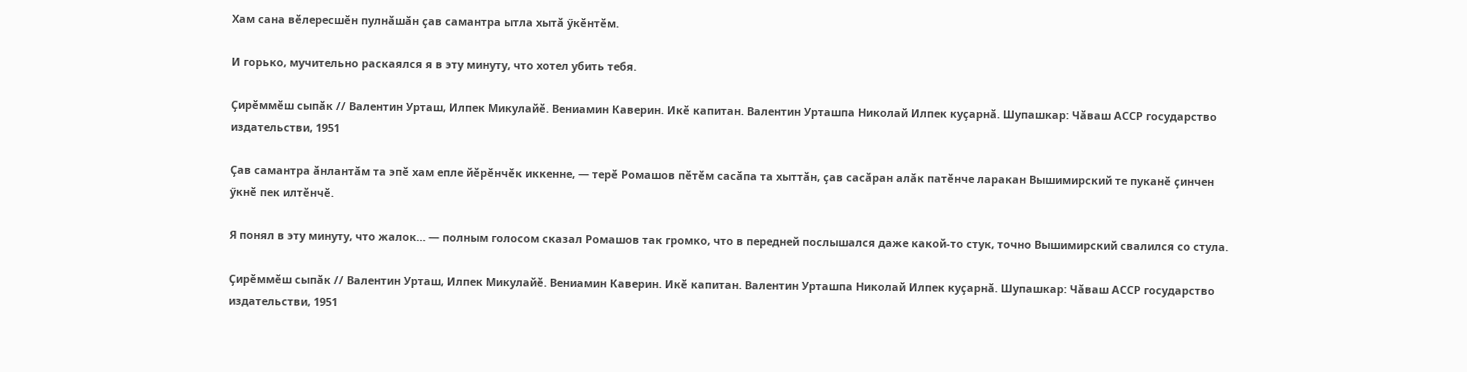Хам сана вӗлересшӗн пулнӑшӑн ҫав самантра ытла хытӑ ӳкӗнтӗм.

И горько, мучительно раскаялся я в эту минуту, что хотел убить тебя.

Ҫирӗммӗш сыпӑк // Валентин Урташ, Илпек Микулайӗ. Вениамин Каверин. Икӗ капитан. Валентин Урташпа Николай Илпек куҫарнӑ. Шупашкар: Чӑваш АССР государство издательстви, 1951

Ҫав самантра ӑнлантӑм та эпӗ хам епле йӗрӗнчӗк иккенне, — терӗ Ромашов пӗтӗм сасӑпа та хыттӑн, ҫав сасӑран алӑк патӗнче ларакан Вышимирский те пуканӗ ҫинчен ӳкнӗ пек илтӗнчӗ.

Я понял в эту минуту, что жалок… — полным голосом сказал Ромашов так громко, что в передней послышался даже какой-то стук, точно Вышимирский свалился со стула.

Ҫирӗммӗш сыпӑк // Валентин Урташ, Илпек Микулайӗ. Вениамин Каверин. Икӗ капитан. Валентин Урташпа Николай Илпек куҫарнӑ. Шупашкар: Чӑваш АССР государство издательстви, 1951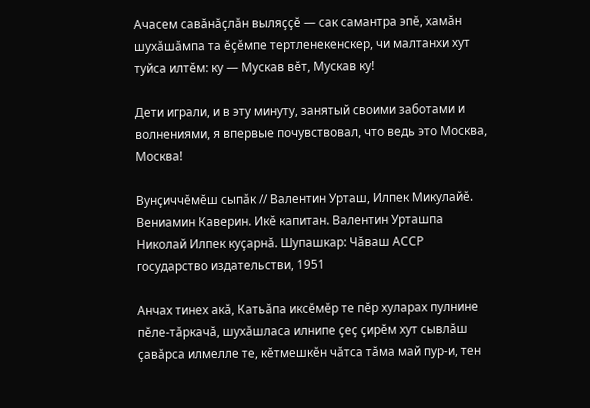Ачасем савӑнӑҫлӑн выляҫҫӗ — сак самантра эпӗ, хамӑн шухӑшӑмпа та ӗҫӗмпе тертленекенскер, чи малтанхи хут туйса илтӗм: ку — Мускав вӗт, Мускав ку!

Дети играли, и в эту минуту, занятый своими заботами и волнениями, я впервые почувствовал, что ведь это Москва, Москва!

Вунҫиччӗмӗш сыпӑк // Валентин Урташ, Илпек Микулайӗ. Вениамин Каверин. Икӗ капитан. Валентин Урташпа Николай Илпек куҫарнӑ. Шупашкар: Чӑваш АССР государство издательстви, 1951

Анчах тинех акӑ, Катьӑпа иксӗмӗр те пӗр хуларах пулнине пӗле-тӑркачӑ, шухӑшласа илнипе ҫеҫ ҫирӗм хут сывлӑш ҫавӑрса илмелле те, кӗтмешкӗн чӑтса тӑма май пур-и, тен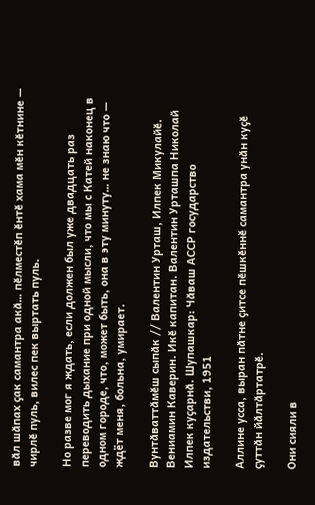вӑл шӑпах ҫак самантра акӑ… пӗлместӗп ӗнтӗ хама мӗн кӗтнине — чирлӗ пуль, вилес пек выртать пуль.

Но разве мог я ждать, если должен был уже двадцать раз переводить дыхание при одной мысли, что мы с Катей наконец в одном городе, что, может быть, она в эту минуту… не знаю что — ждёт меня, больна, умирает.

Вунтӑваттӑмӗш сыпӑк // Валентин Урташ, Илпек Микулайӗ. Вениамин Каверин. Икӗ капитан. Валентин Урташпа Николай Илпек куҫарнӑ. Шупашкар: Чӑваш АССР государство издательстви, 1951

Аллине усса, выран пӑтне ҫитсе пӗшкӗннӗ самантра унӑн куҫӗ ҫуттӑн йӑлтӑртатрӗ.

Они сияли в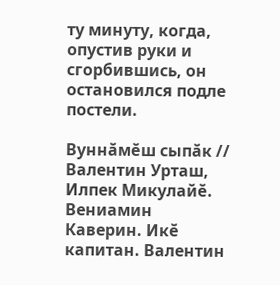ту минуту, когда, опустив руки и сгорбившись, он остановился подле постели.

Вуннӑмӗш сыпӑк // Валентин Урташ, Илпек Микулайӗ. Вениамин Каверин. Икӗ капитан. Валентин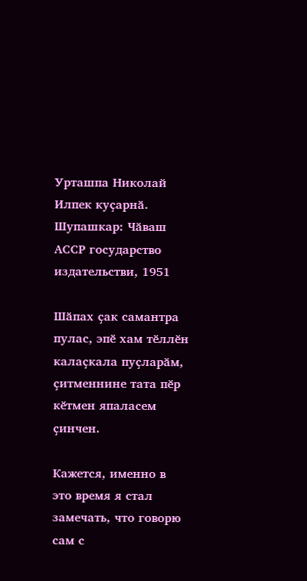Урташпа Николай Илпек куҫарнӑ. Шупашкар: Чӑваш АССР государство издательстви, 1951

Шӑпах ҫак самантра пулас, эпӗ хам тӗллӗн калаҫкала пуҫларӑм, ҫитменнине тата пӗр кӗтмен япаласем ҫинчен.

Кажется, именно в это время я стал замечать, что говорю сам с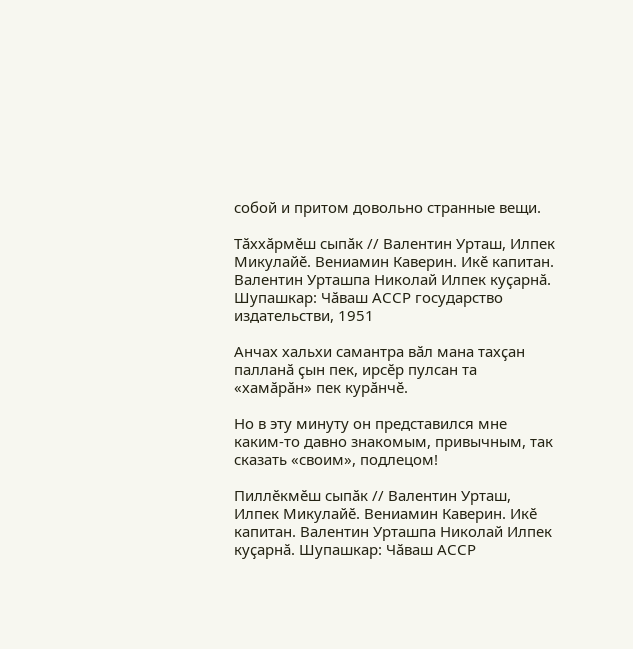собой и притом довольно странные вещи.

Тӑххӑрмӗш сыпӑк // Валентин Урташ, Илпек Микулайӗ. Вениамин Каверин. Икӗ капитан. Валентин Урташпа Николай Илпек куҫарнӑ. Шупашкар: Чӑваш АССР государство издательстви, 1951

Анчах хальхи самантра вӑл мана тахҫан палланӑ ҫын пек, ирсӗр пулсан та «хамӑрӑн» пек курӑнчӗ.

Но в эту минуту он представился мне каким-то давно знакомым, привычным, так сказать «своим», подлецом!

Пиллӗкмӗш сыпӑк // Валентин Урташ, Илпек Микулайӗ. Вениамин Каверин. Икӗ капитан. Валентин Урташпа Николай Илпек куҫарнӑ. Шупашкар: Чӑваш АССР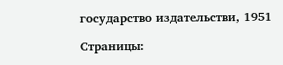государство издательстви, 1951

Страницы: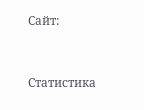Сайт:



Статистика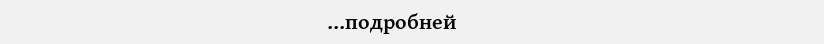...подробней